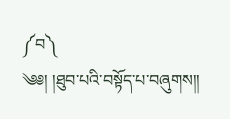༼བ༽
༄༅། །ཐུབ་པའི་བསྟོད་པ་བཞུགས།།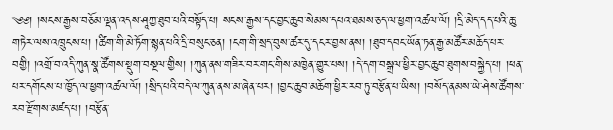༄༅། །སངས་རྒྱས་བཅོམ་ལྡན་འདས་ཤཱཀྱ་ཐུབ་པའི་བསྟོད་པ། སངས་རྒྱས་དང་བྱང་ཆུབ་སེམས་དཔའ་ཐམས་ཅད་ལ་ཕྱག་འཚལ་ལོ། །དྲི་མེད་དད་པའི་ཆུ་གཏེར་ལས་འཁྲུངས་པ། །ཚིག་གི་མེ་ཏོག་སྙན་པའི་དྲི་བསུང་ཅན། །ངག་གི་སྲད་བུས་ཚར་དུ་དངར་བྱས་ནས། །ཐུབ་དབང་ཡོན་ཏན་རྒྱ་མཚོར་མཆོད་པར་བགྱི། །འགྲོ་བ་འདི་ཀུན་སྣ་ཚོགས་སྡུག་བསྔལ་གྱིས། །ཀུན་ནས་གཟིར་བར་གང་གིས་མཁྱེན་གྱུར་པས། །དེ་དག་བསྒྲལ་ཕྱིར་བྱང་ཆུབ་ཐུགས་བསྐྱེད་པ། །ཕན་པར་དགོངས་པ་ཁྱོད་ལ་ཕྱག་འཚལ་ལོ། །སྲིད་པའི་བདེ་ལ་ཀུན་ནས་མ་ཞེན་པར། །བྱང་ཆུབ་མཆོག་ཕྱིར་རབ་ཏུ་བརྩོན་པ་ཡིས། །བསོད་ནམས་ཡེ་ཤེས་ཚོགས་རབ་རྫོགས་མཛད་པ། །བརྩོན་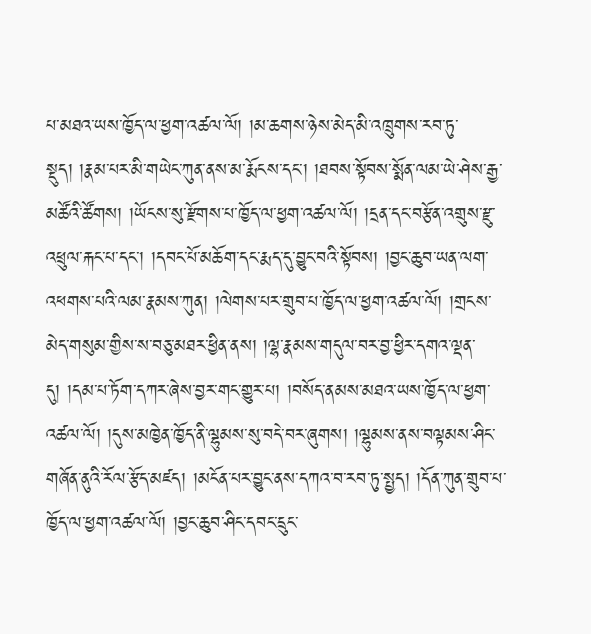པ་མཐའ་ཡས་ཁྱོད་ལ་ཕྱག་འཚལ་ལོ། །མ་ཆགས་ཉེས་མེད་མི་འཁྲུགས་རབ་ཏུ་སྡུད། །རྣམ་པར་མི་གཡེང་ཀུན་ནས་མ་རྨོངས་དང་། །ཐབས་སྟོབས་སྨོན་ལམ་ཡེ་ཤེས་རྒྱ་མཚོའི་ཚོགས། །ཡོངས་སུ་རྫོགས་པ་ཁྱོད་ལ་ཕྱག་འཚལ་ལོ། །དྲན་དང་བརྩོན་འགྲུས་རྫུ་འཕྲུལ་རྐང་པ་དང་། །དབང་པོ་མཆོག་དང་རྨད་དུ་བྱུང་བའི་སྟོབས། །བྱང་ཆུབ་ཡན་ལག་འཕགས་པའི་ལམ་རྣམས་ཀུན། །ལེགས་པར་གྲུབ་པ་ཁྱོད་ལ་ཕྱག་འཚལ་ལོ། །གྲངས་མེད་གསུམ་གྱིས་ས་བཅུ་མཐར་ཕྱིན་ནས། །ལྷ་རྣམས་གདུལ་བར་བྱ་ཕྱིར་དགའ་ལྡན་དུ། །དམ་པ་ཏོག་དཀར་ཞེས་བྱར་གང་གྱུར་པ། །བསོད་ནམས་མཐའ་ཡས་ཁྱོད་ལ་ཕྱག་འཚལ་ལོ། །དུས་མཁྱེན་ཁྱོད་ནི་ལྷུམས་སུ་བདེ་བར་ཞུགས། །ལྷུམས་ནས་བལྟམས་ཤིང་གཞོན་ནུའི་རོལ་རྩོད་མཛད། །མངོན་པར་བྱུང་ནས་དཀའ་བ་རབ་ཏུ་སྤྱད། །དོན་ཀུན་གྲུབ་པ་ཁྱོད་ལ་ཕྱག་འཚལ་ལོ། །བྱང་ཆུབ་ཤིང་དབང་དྲུང་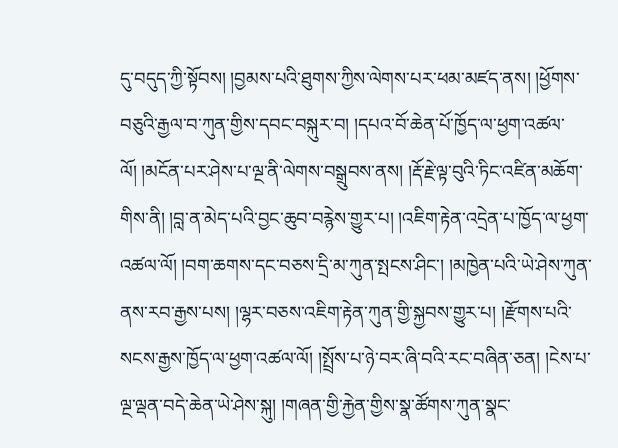དུ་བདུད་ཀྱི་སྟོབས། །བྱམས་པའི་ཐུགས་ཀྱིས་ལེགས་པར་ཕམ་མཛད་ནས། །ཕྱོགས་བཅུའི་རྒྱལ་བ་ཀུན་གྱིས་དབང་བསྐུར་བ། །དཔའ་བོ་ཆེན་པོ་ཁྱོད་ལ་ཕྱག་འཚལ་ལོ། །མངོན་པར་ཤེས་པ་ལྔ་ནི་ལེགས་བསྒྲུབས་ནས། །རྡོ་རྗེ་ལྟ་བུའི་ཏིང་འཛིན་མཆོག་གིས་ནི། །བླ་ན་མེད་པའི་བྱང་ཆུབ་བརྙེས་གྱུར་པ། །འཇིག་རྟེན་འདྲེན་པ་ཁྱོད་ལ་ཕྱག་འཚལ་ལོ། །བག་ཆགས་དང་བཅས་དྲི་མ་ཀུན་སྤངས་ཤིང་། །མཁྱེན་པའི་ཡེ་ཤེས་ཀུན་ནས་རབ་རྒྱས་པས། །ལྷར་བཅས་འཇིག་རྟེན་ཀུན་གྱི་སྐྱབས་གྱུར་པ། །རྫོགས་པའི་སངས་རྒྱས་ཁྱོད་ལ་ཕྱག་འཚལ་ལོ། །སྤྲོས་པ་ཉེ་བར་ཞི་བའི་རང་བཞིན་ཅན། །ངེས་པ་ལྔ་ལྡན་བདེ་ཆེན་ཡེ་ཤེས་སྐུ། །གཞན་གྱི་རྐྱེན་གྱིས་སྣ་ཚོགས་ཀུན་སྣང་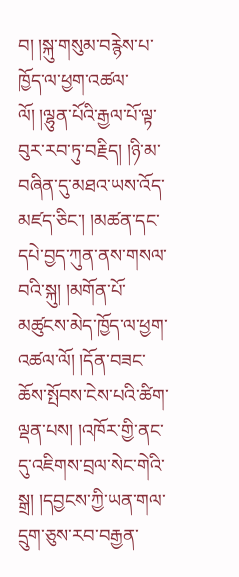བ། །སྐུ་གསུམ་བརྙེས་པ་ཁྱོད་ལ་ཕྱག་འཚལ་ལོ། །ལྷུན་པོའི་རྒྱལ་པོ་ལྟ་བུར་རབ་ཏུ་བརྗིད། །ཉི་མ་བཞིན་དུ་མཐའ་ཡས་འོད་མཛད་ཅིང་། །མཚན་དང་དཔེ་བྱད་ཀུན་ནས་གསལ་བའི་སྐུ། །མགོན་པོ་མཚུངས་མེད་ཁྱོད་ལ་ཕྱག་འཚལ་ལོ། །དོན་བཟང་ཆོས་སྤོབས་ངེས་པའི་ཚིག་ལྡན་པས། །འཁོར་གྱི་ནང་དུ་འཇིགས་བྲལ་སེང་གེའི་སྒྲ། །དབྱངས་ཀྱི་ཡན་གལ་དྲུག་ཅུས་རབ་བརྒྱན་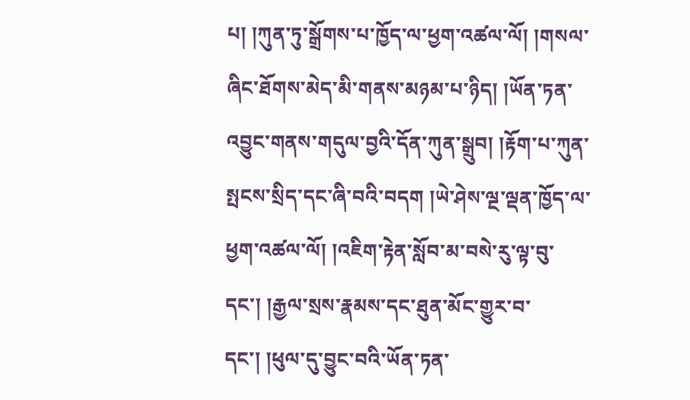པ། །ཀུན་ཏུ་སྒྲོགས་པ་ཁྱོད་ལ་ཕྱག་འཚལ་ལོ། །གསལ་ཞིང་ཐོགས་མེད་མི་གནས་མཉམ་པ་ཉིད། །ཡོན་ཏན་འབྱུང་གནས་གདུལ་བྱའི་དོན་ཀུན་སྒྲུབ། །རྟོག་པ་ཀུན་སྤངས་སྲིད་དང་ཞི་བའི་བདག །ཡེ་ཤེས་ལྔ་ལྡན་ཁྱོད་ལ་ཕྱག་འཚལ་ལོ། །འཇིག་རྟེན་སློབ་མ་བསེ་རུ་ལྟ་བུ་དང་། །རྒྱལ་སྲས་རྣམས་དང་ཐུན་མོང་གྱུར་བ་དང་། །ཕུལ་དུ་བྱུང་བའི་ཡོན་ཏན་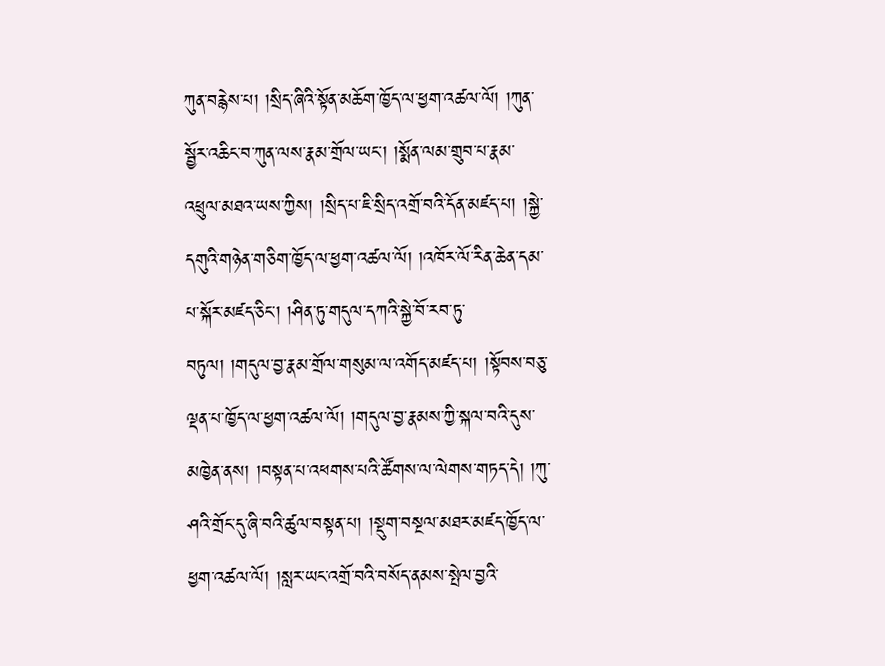ཀུན་བརྙེས་པ། །སྲིད་ཞིའི་སྟོན་མཆོག་ཁྱོད་ལ་ཕྱག་འཚལ་ལོ། །ཀུན་སྦྱོར་འཆིང་བ་ཀུན་ལས་རྣམ་གྲོལ་ཡང་། །སྨོན་ལམ་གྲུབ་པ་རྣམ་འཕྲུལ་མཐའ་ཡས་ཀྱིས། །སྲིད་པ་ཇི་སྲིད་འགྲོ་བའི་དོན་མཛད་པ། །སྐྱེ་དགུའི་གཉེན་གཅིག་ཁྱོད་ལ་ཕྱག་འཚལ་ལོ། །འཁོར་ལོ་རིན་ཆེན་དམ་པ་སྐོར་མཛད་ཅིང་། །ཤིན་ཏུ་གདུལ་དཀའི་སྐྱེ་བོ་རབ་ཏུ་བཏུལ། །གདུལ་བྱ་རྣམ་གྲོལ་གསུམ་ལ་འགོད་མཛད་པ། །སྟོབས་བཅུ་ལྡན་པ་ཁྱོད་ལ་ཕྱག་འཚལ་ལོ། །གདུལ་བྱ་རྣམས་ཀྱི་སྐལ་བའི་དུས་མཁྱེན་ནས། །བསྟན་པ་འཕགས་པའི་ཚོགས་ལ་ལེགས་གཏད་དེ། །ཀུ་ཤའི་གྲོང་དུ་ཞི་བའི་ཚུལ་བསྟན་པ། །སྡུག་བསྔལ་མཐར་མཛད་ཁྱོད་ལ་ཕྱག་འཚལ་ལོ། །སླར་ཡང་འགྲོ་བའི་བསོད་ནམས་སྤེལ་བྱའི་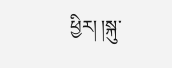ཕྱིར། །སྐུ་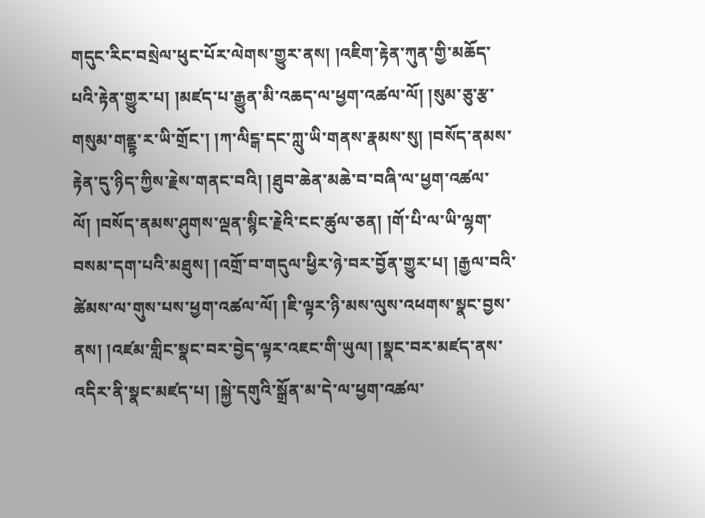གདུང་རིང་བསྲེལ་ཕུང་པོར་ལེགས་གྱུར་ནས། །འཇིག་རྟེན་ཀུན་གྱི་མཆོད་པའི་རྟེན་གྱུར་པ། །མཛད་པ་རྒྱུན་མི་འཆད་ལ་ཕྱག་འཚལ་ལོ། །སུམ་ཅུ་རྩ་གསུམ་གནྡྷ་ར་ཡི་གྲོང་། །ཀ་ལིངྒ་དང་ཀླུ་ཡི་གནས་རྣམས་སུ། །བསོད་ནམས་རྟེན་དུ་ཉིད་ཀྱིས་རྗེས་གནང་བའི། །ཐུབ་ཆེན་མཆེ་བ་བཞི་ལ་ཕྱག་འཚལ་ལོ། །བསོད་ནམས་ཤུགས་ལྡན་སྙིང་རྗེའི་ངང་ཚུལ་ཅན། །གོ་པི་ལ་ཡི་ལྷག་བསམ་དག་པའི་མཐུས། །འགྲོ་བ་གདུལ་ཕྱིར་ཉེ་བར་བྱོན་གྱུར་པ། །རྒྱལ་བའི་ཚེམས་ལ་གུས་པས་ཕྱག་འཚལ་ལོ། །ཇི་ལྟར་ཉི་མས་ལུས་འཕགས་སྣང་བྱས་ནས། །འཛམ་གླིང་སྣང་བར་བྱེད་ལྟར་འཇང་གི་ཡུལ། །སྣང་བར་མཛད་ནས་འདིར་ནི་སྣང་མཛད་པ། །སྐྱེ་དགུའི་སྒྲོན་མ་དེ་ལ་ཕྱག་འཚལ་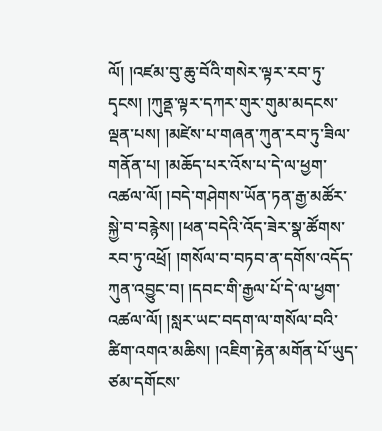ལོ། །འཛམ་བུ་ཆུ་བོའི་གསེར་ལྟར་རབ་ཏུ་དྭངས། །ཀུནྡ་ལྟར་དཀར་གུར་གུམ་མདངས་ལྡན་པས། །མཛེས་པ་གཞན་ཀུན་རབ་ཏུ་ཟིལ་གནོན་པ། །མཆོད་པར་འོས་པ་དེ་ལ་ཕྱག་འཚལ་ལོ། །བདེ་གཤེགས་ཡོན་ཏན་རྒྱ་མཚོར་སྐྱེ་བ་བརྙེས། །ཕན་བདེའི་འོད་ཟེར་སྣ་ཚོགས་རབ་ཏུ་འཕྲོ། །གསོལ་བ་བཏབ་ན་དགོས་འདོད་ཀུན་འབྱུང་བ། །དབང་གི་རྒྱལ་པོ་དེ་ལ་ཕྱག་འཚལ་ལོ། །སླར་ཡང་བདག་ལ་གསོལ་བའི་ཚིག་འགའ་མཆིས། །འཇིག་རྟེན་མགོན་པོ་ཡུད་ཙམ་དགོངས་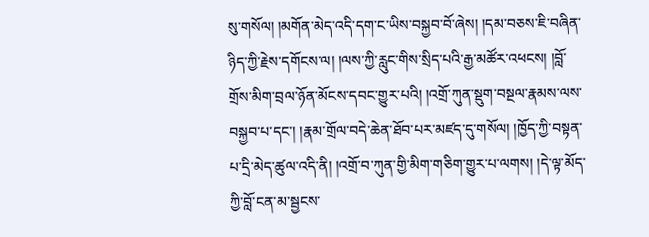སུ་གསོལ། །མགོན་མེད་འདི་དག་ང་ཡིས་བསྐྱབ་བོ་ཞེས། །དམ་བཅས་ཇི་བཞིན་ཉིད་ཀྱི་རྗེས་དགོངས་ལ། །ལས་ཀྱི་རླུང་གིས་སྲིད་པའི་རྒྱ་མཚོར་འཕངས། །བློ་གྲོས་མིག་བྲལ་ཉོན་མོངས་དབང་གྱུར་པའི། །འགྲོ་ཀུན་སྡུག་བསྔལ་རྣམས་ལས་བསྐྱབ་པ་དང་། །རྣམ་གྲོལ་བདེ་ཆེན་ཐོབ་པར་མཛད་དུ་གསོལ། །ཁྱོད་ཀྱི་བསྟན་པ་དྲི་མེད་ཚུལ་འདི་ནི། །འགྲོ་བ་ཀུན་གྱི་མིག་གཅིག་གྱུར་པ་ལགས། །དེ་ལྟ་མོད་ཀྱི་བློ་ངན་མ་སྦྱངས་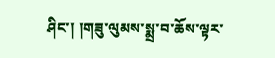ཤིང་། །གཟུ་ལུམས་སྨྲ་བ་ཆོས་ལྟར་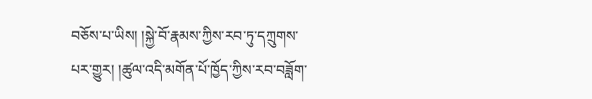བཅོས་པ་ཡིས། །སྐྱེ་བོ་རྣམས་ཀྱིས་རབ་ཏུ་དཀྲུགས་པར་གྱུར། །ཚུལ་འདི་མགོན་པོ་ཁྱོད་ཀྱིས་རབ་བཟློག་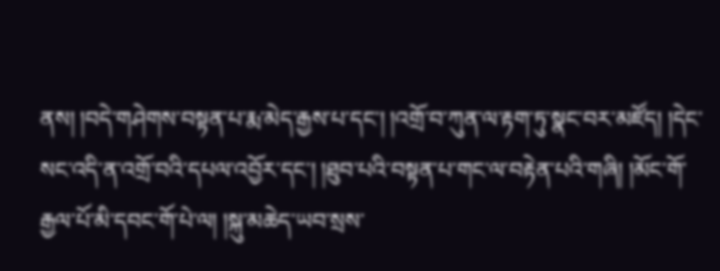ནས། །བདེ་གཤེགས་བསྟན་པ་རྨ་མེད་རྒྱས་པ་དང་། །འགྲོ་བ་ཀུན་ལ་རྟག་ཏུ་སྣང་བར་མཛོད། །དེང་སང་འདི་ན་འགྲོ་བའི་དཔལ་འབྱོར་དང་། །ཐུབ་པའི་བསྟན་པ་གང་ལ་བརྟེན་པའི་གཞི། །མོང་གོ་རྒྱལ་པོ་མི་དབང་གོ་པེ་ལ། །སྐུ་མཆེད་ཡབ་སྲས་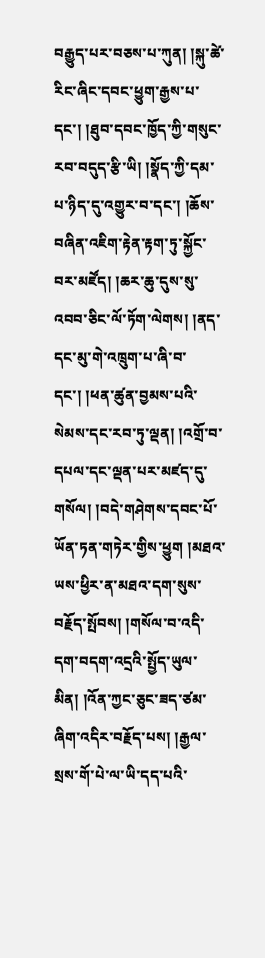བརྒྱུད་པར་བཅས་པ་ཀུན། །སྐུ་ཚེ་རིང་ཞིང་དབང་ཕྱུག་རྒྱས་པ་དང་། །ཐུབ་དབང་ཁྱོད་ཀྱི་གསུང་རབ་བདུད་རྩི་ཡི། །སྣོད་ཀྱི་དམ་པ་ཉིད་དུ་འགྱུར་བ་དང་། །ཆོས་བཞིན་འཇིག་རྟེན་རྟག་ཏུ་སྐྱོང་བར་མཛོད། །ཆར་ཆུ་དུས་སུ་འབབ་ཅིང་ལོ་ཏོག་ལེགས། །ནད་དང་མུ་གེ་འཁྲུག་པ་ཞི་བ་དང་། །ཕན་ཚུན་བྱམས་པའི་སེམས་དང་རབ་ཏུ་ལྡན། །འགྲོ་བ་དཔལ་དང་ལྡན་པར་མཛད་དུ་གསོལ། །བདེ་གཤེགས་དབང་པོ་ཡོན་ཏན་གཏེར་གྱིས་ཕྱུག །མཐའ་ཡས་ཕྱིར་ན་མཐའ་དག་སུས་བརྗོད་སྤོབས། །གསོལ་བ་འདི་དག་བདག་འདྲའི་སྤྱོད་ཡུལ་མིན། །འོན་ཀྱང་ཅུང་ཟད་ཙམ་ཞིག་འདིར་བརྗོད་པས། །རྒྱལ་སྲས་གོ་པེ་ལ་ཡི་དད་པའི་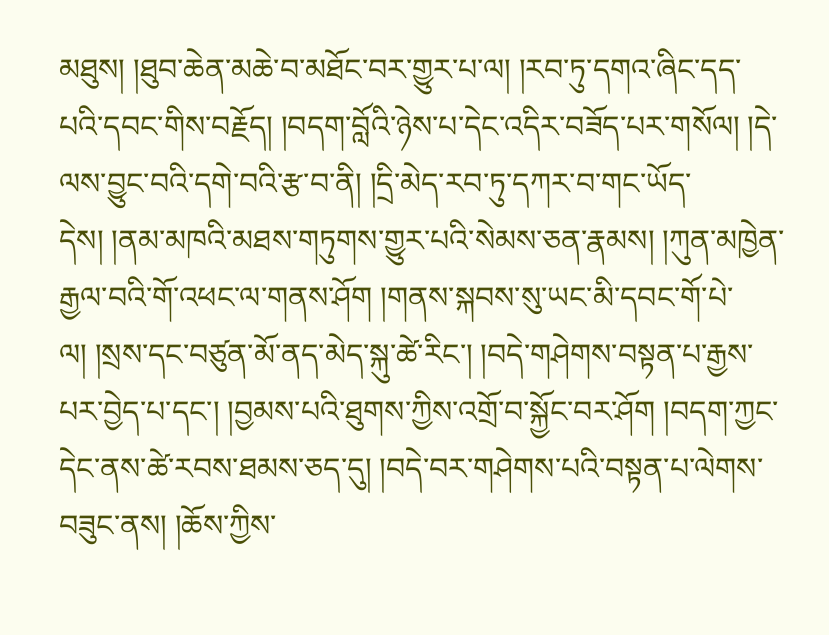མཐུས། །ཐུབ་ཆེན་མཆེ་བ་མཐོང་བར་གྱུར་པ་ལ། །རབ་ཏུ་དགའ་ཞིང་དད་པའི་དབང་གིས་བརྗོད། །བདག་བློའི་ཉེས་པ་དེང་འདིར་བཟོད་པར་གསོལ། །དེ་ལས་བྱུང་བའི་དགེ་བའི་རྩ་བ་ནི། །དྲི་མེད་རབ་ཏུ་དཀར་བ་གང་ཡོད་དེས། །ནམ་མཁའི་མཐས་གཏུགས་གྱུར་པའི་སེམས་ཅན་རྣམས། །ཀུན་མཁྱེན་རྒྱལ་བའི་གོ་འཕང་ལ་གནས་ཤོག །གནས་སྐབས་སུ་ཡང་མི་དབང་གོ་པེ་ལ། །སྲས་དང་བཙུན་མོ་ནད་མེད་སྐུ་ཚེ་རིང་། །བདེ་གཤེགས་བསྟན་པ་རྒྱས་པར་བྱེད་པ་དང་། །བྱམས་པའི་ཐུགས་ཀྱིས་འགྲོ་བ་སྐྱོང་བར་ཤོག །བདག་ཀྱང་དེང་ནས་ཚེ་རབས་ཐམས་ཅད་དུ། །བདེ་བར་གཤེགས་པའི་བསྟན་པ་ལེགས་བཟུང་ནས། །ཆོས་ཀྱིས་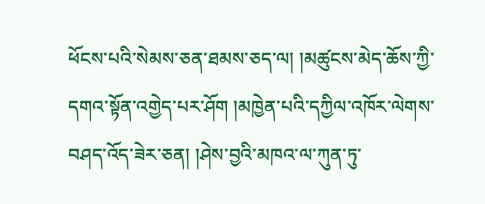ཕོངས་པའི་སེམས་ཅན་ཐམས་ཅད་ལ། །མཚུངས་མེད་ཆོས་ཀྱི་དགའ་སྟོན་འགྱེད་པར་ཤོག །མཁྱེན་པའི་དཀྱིལ་འཁོར་ལེགས་བཤད་འོད་ཟེར་ཅན། །ཤེས་བྱའི་མཁའ་ལ་ཀུན་ཏུ་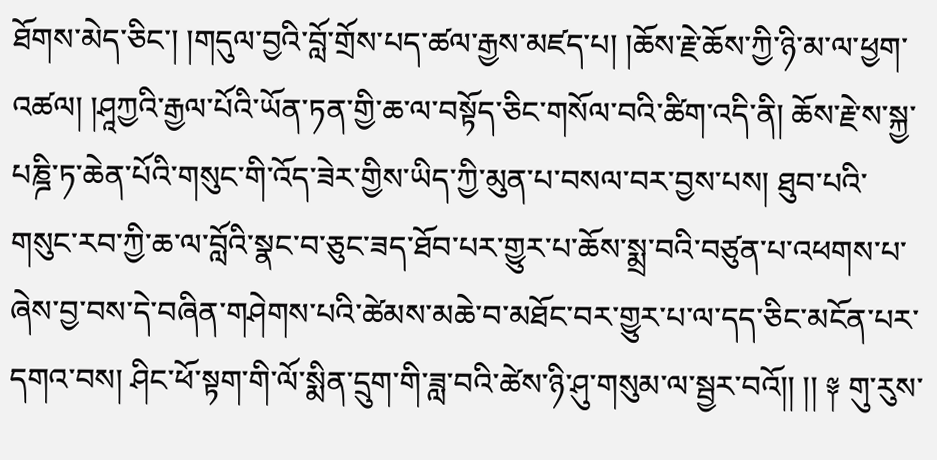ཐོགས་མེད་ཅིང་། །གདུལ་བྱའི་བློ་གྲོས་པད་ཚལ་རྒྱས་མཛད་པ། །ཆོས་རྗེ་ཆོས་ཀྱི་ཉི་མ་ལ་ཕྱག་འཚལ། །ཤཱཀྱའི་རྒྱལ་པོའི་ཡོན་ཏན་གྱི་ཆ་ལ་བསྟོད་ཅིང་གསོལ་བའི་ཚིག་འདི་ནི། ཆོས་རྗེ་ས་སྐྱ་པཎྜི་ཏ་ཆེན་པོའི་གསུང་གི་འོད་ཟེར་གྱིས་ཡིད་ཀྱི་མུན་པ་བསལ་བར་བྱས་པས། ཐུབ་པའི་གསུང་རབ་ཀྱི་ཆ་ལ་བློའི་སྣང་བ་ཅུང་ཟད་ཐོབ་པར་གྱུར་པ་ཆོས་སྨྲ་བའི་བཙུན་པ་འཕགས་པ་ཞེས་བྱ་བས་དེ་བཞིན་གཤེགས་པའི་ཚེམས་མཆེ་བ་མཐོང་བར་གྱུར་པ་ལ་དད་ཅིང་མངོན་པར་དགའ་བས། ཤིང་ཕོ་སྟག་གི་ལོ་སྨིན་དྲུག་གི་ཟླ་བའི་ཚེས་ཉི་ཤུ་གསུམ་ལ་སྦྱར་བའོ།། །། ༈ གུ་རུས་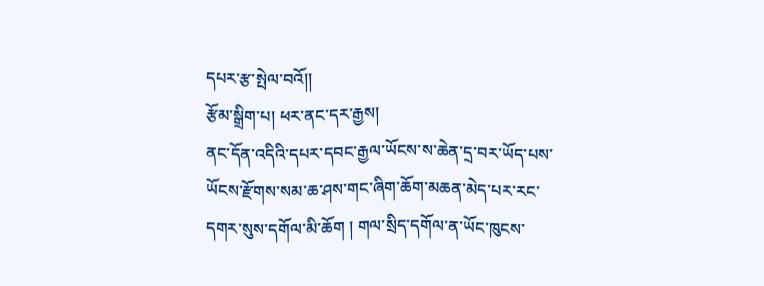དཔར་རྩ་སྤེལ་བའོ།།
རྩོམ་སྒྲིག་པ། ཕར་ནང་དར་རྒྱས།
ནང་དོན་འདིའི་དཔར་དབང་རྒྱལ་ཡོངས་ས་ཆེན་དྲ་བར་ཡོད་པས་ཡོངས་རྫོགས་སམ་ཆ་ཤས་གང་ཞིག་ཆོག་མཆན་མེད་པར་རང་དགར་སུས་དགོལ་མི་ཆོག ། གལ་སྲིད་དགོལ་ན་ཡོང་ཁུངས་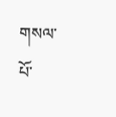གསལ་པོ་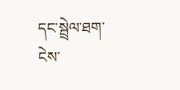དང་སྦྲེལ་ཐག་ངེས་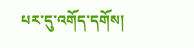པར་དུ་འགོད་དགོས།